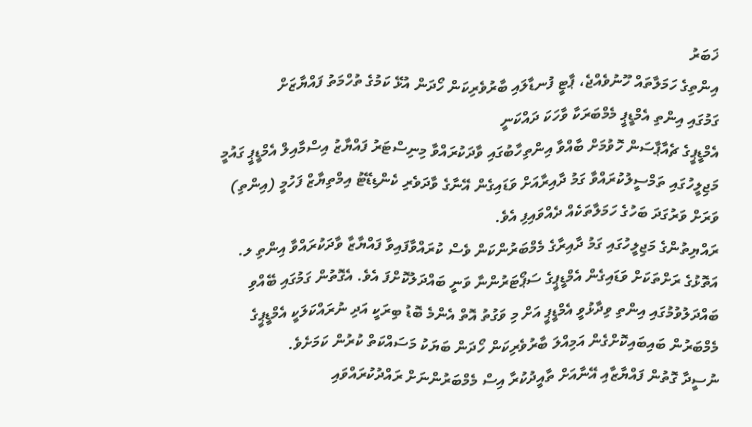ޚަބަރު
އިންތިގެ ހަމަލާތައް ހޫނުވެއްޖެ، ޕާޓީ ފުނޑާލައި ބާރުވެރިކަން ހޯދަން އުޅޭ ކަމުގެ ތުހްމަތު ފައްޔާޒަށް
ގަމުގައި އިންތި އެމްޑީޕީ މެމްބަރަކާ ވާހަކަ ދައްކަނީ
އެމްޑީޕީގެ ޗެއާޕާސަން ހޮވުމަށް ބާއްވާ އިންތިހާބުގައި ވާދަކުރައްވާ މިނިސްޓަރު ފައްޔާޒު އިސްމާއިލް އެމްޑީޕީ ގައުމީ މަޖިލީހުގައި ތަމްސީލުކުރައްވާ ގަމު ދާއިރާއަށް ވަޑައިގެން އޭނާގެ ވާދަވެރި ކެންޑިޑޭޓު އިމްތިޔާޒް ފަހުމީ (އިންތި) ވަރަށް ވަރުގަދަ ބަހުގެ ހަމަލާތަކެއް ދެއްވައިފި އެވެ.
ރައްޔިތުންގެ މަޖިލީހުގައި ގަމު ދާއިރާގެ މެމްބަރުންކަން ވެސް ކުރައްވާފައިވާ ފައްޔާޒާ ވާދަކުރައްވާ އިންތި ލ. އަތޮޅުގެ ރަށްތަކަށް ވަޑައިގެން އެމްޑީޕީގެ ސަޕޯޓަރުންނާ ވަނީ ބައްދަލުކޮށްފަ އެވެ. އެގޮތުން ގަމުގައި ބޭއްވި ބައްދަލުވުމުގައި އިންތި ވިދާޅުވީ އެމްޑީޕީ އަށް މި ވަގުތު އޮތް އެންމެ ބޮޑު ބިރަކީ އަދި ނުރައްކަލަކީ އެމްޑީޕީގެ މެމްބަރުން ބައިބައިކޮށްގެން އަމިއްލަ ބާރުވެރިކަން ހޯދަން ބަޔަކު މަސައްކަތް ކުރުން ކަމަށެވެ.
ނުސީދާ ގޮތުން ފައްޔާޒާއި އޭނާއަށް ތާއީދުކުރާ އިސް މެމްބަރުންނަށް ރައްދުކުރައްވައި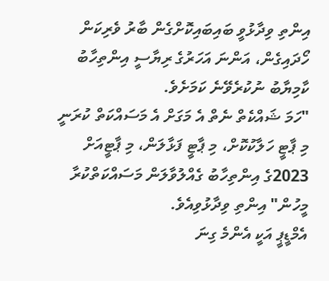އިންތި ވިދާޅުވީ ބައިބައިކޮށްގެން ބާރު ވެރިކަން ހޯދައިގެން، އަންނަ އަހަރުގެ ރިޔާސީ އިންތިހާބު ކާމިޔާބު ނުކުރެވޭނެ ކަމަށެވެ.
"ހަމަ ޝައްކެތް ނެތް އެ މަގަށް އެ މަސައްކަތް ކުރަނީ މި ޕާޓީ ހަލާކުކޮށް، މި ޕާޓީ ފަޅާލަން، މި ޕާޓީއަށް 2023ގެ އިންތިހާބު ގެއްލުވާލަން މަސައްކަތްކުރާ މީހުން" އިންތި ވިދާޅުވިއެވެ.
އެމްޑީޕީ އަކީ އެންމެ ގިނަ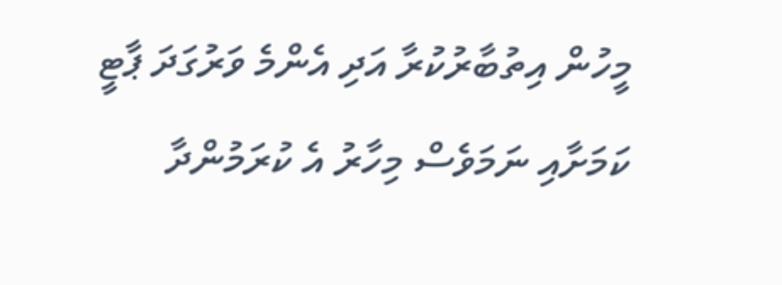މީހުން އިތުބާރުކުރާ އަދި އެންމެ ވަރުގަދަ ޕާޓީ ކަމަށާއި ނަމަވެސް މިހާރު އެ ކުރަމުންދާ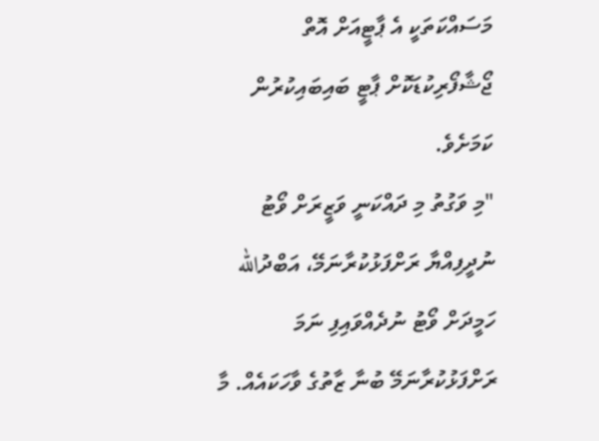މަސައްކަތަކީ އެ ޕާޓީއަށް އޮތް ޖޯޝާފޯރިކުޑަކޮށް ޕާޓީ ބައިބައިކުރުން ކަމަށެވެ.
"މި ވަގުތު މި ދައްކަނީ ވަޒީރަށް ވޯޓު ނުދީފިއްޔާ ރަށްފަޅުކުރާނަމޭ، އަބްދުالله ހަމީދަށް ވޯޓު ނުދެއްވައިފި ނަމަ ރަށްފަޅުކުރާނަމޭ ބުނާ ޒާތުގެ ވާހަކައެއް. މާ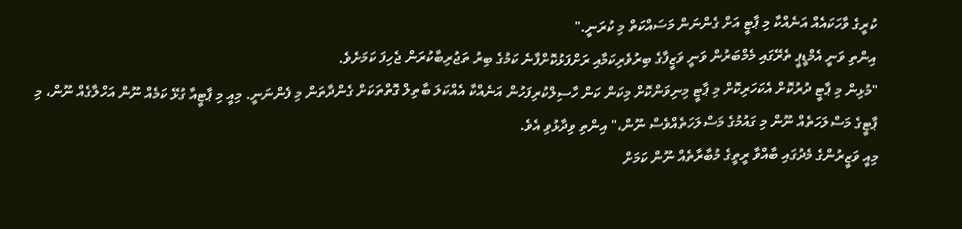ކުރީގެ ވާހަކައެއް އަނެއްކާ މި ޕާޓީ އަށް ގެންނަން މަސައްކަތް މި ކުރަނީ."
އިންތި ވަނީ އެމްޑީޕީ ތެރޭގައި މެމްބަރުން ވަނީ ވަޒީފާގެ ބިރުވެރިކަމާއި ރަށްފަޅުކޮށްފާނެ ކަމުގެ ބިރު ތަޖުރިބާކުރަން ޖެހިފަ ކަމަށެވެ.
"މުޅިން މި ޕާޓީ ދުރުކޮށް އެކަހަރިކޮށް މި ޕާޓީ މިނިވަންކޮށް މިކަން ކަން ހާސިލްކުރިފަހުން އަނެއްކާ އެއްކަލަ ބާތިލް ގޮތްތަކަށް ގެންދާތަން މި ފެންނަނީ. މިއީ މި ޕާޓީއާ ގުޅޭ ކަމެއް ނޫން އަހްލާގެއް ނޫން، މި ޕާޓީގެ މަސްލަހަތެއް ނޫން މި ގައުމުގެ މަސްލަހަތެއްވެސް ނޫން،" އިންތި ވިދާޅުވި އެވެ.
މިއީ ވަޒީރުންގެ މެދުގައި ބާއްވާ ރީތީގެ މުބާރާތެއް ނޫން ކަމަށް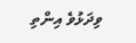ވިދަޅުވެ އިންތި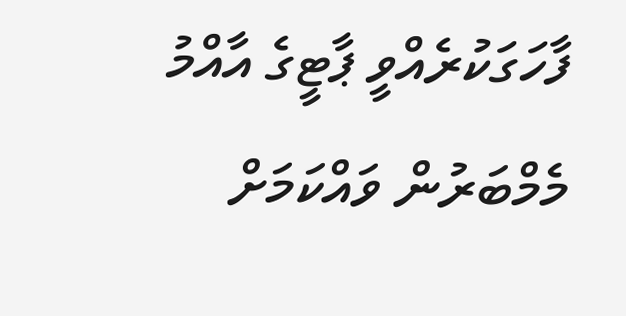ފާހަގަކުރެއްވީ ޕާޓީގެ އާއްމު މެމްބަރުން ވައްކަމަށް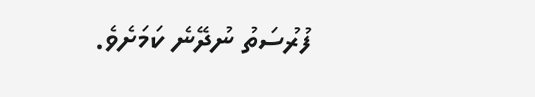ފުރުސަތު ނުދޭނެ ކަމަށެވެ.